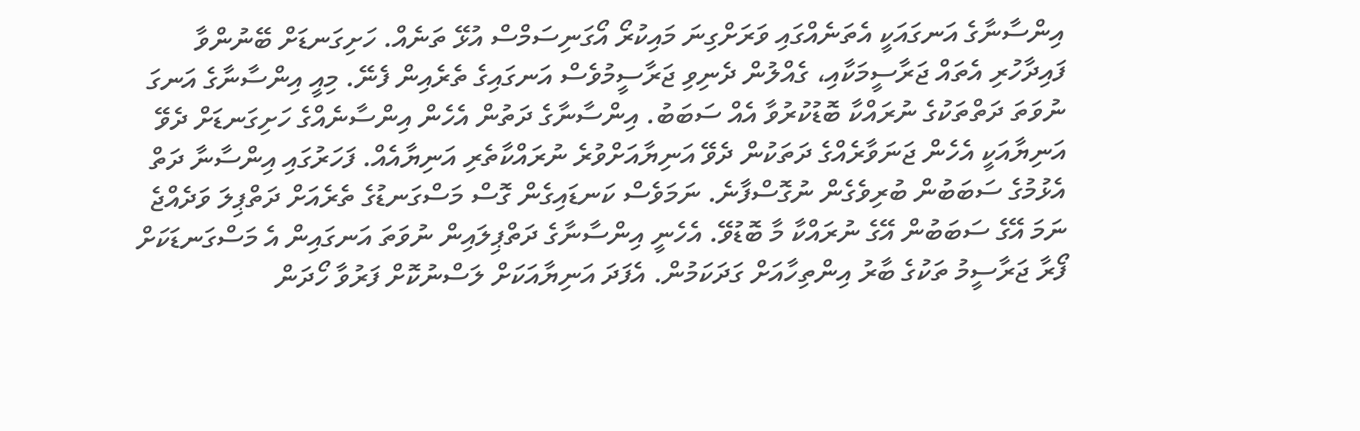އިންސާނާގެ އަނގައަކީ އެތަނެއްގައި ވަރަށްގިނަ މައިކުރޯ އޯގަނިސަމްސް އުޅޭ ތަނެއް. ހަށިގަނޑަށް ބޭނުންވާ ފައިދާހުރި އެތައް ޖަރާސީމަކާއި، ގެއްލުން ދެނިވި ޖަރާސީމުވެސް އަނގައިގެ ތެރެއިން ފެނޭ. މިއީ އިންސާނާގެ އަނގަ ނުވަތަ ދަތްތަކުގެ ނުރައްކާ ބޮޑުކުރުވާ އެއް ސަބަބު. އިންސާނާގެ ދަތުން އެހެން އިންސާނެއްގެ ހަށިގަނޑަށް ދެވޭ އަނިޔާއަކީ އެހެން ޖަނަވާރެއްގެ ދަތަކުން ދެވޭ އަނިޔާއަށްވުރެ ނުރައްކާތެރި އަނިޔާއެއް. ފަހަރުގައި އިންސާނާ ދަތް އެޅުމުގެ ސަބަބުން ބުރިވެގެން ނުގޮސްފާނެ. ނަމަވެސް ކަނޑައިގެން ގޮސް މަސްގަނޑުގެ ތެރެއަށް ދަތްޕިލަ ވަދެއްޖެ ނަމަ އޭގެ ސަބަބުން އޭގެ ނުރައްކާ މާ ބޮޑުވޭ. އެހެނީ އިންސާނާގެ ދަތްޕިލައިން ނުވަތަ އަނގައިން އެ މަސްގަނޑަކަށް ފޯރާ ޖަރާސީމު ތަކުގެ ބާރު އިންތިހާއަށް ގަދަކަމުން. އެފަދަ އަނިޔާއަކަށް ލަސްނުކޮށް ފަރުވާ ހޯދަން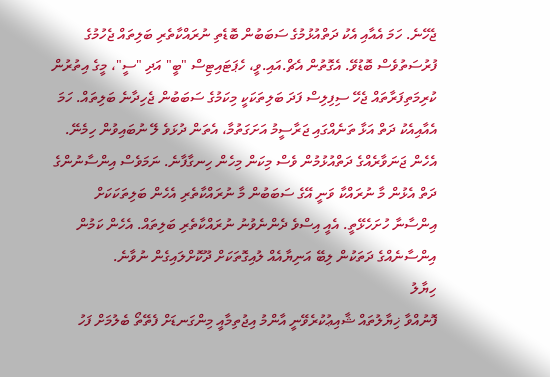ޖެހޭނެ. ހަމަ އެއާއި އެކު ދަތްއުޅުމުގެ ސަބަބުން ބޮޑެތި ނުރައްކާތެރި ބަލިތައް ޖެހުމުގެ ފުރުސަތުވެސް ބޮޑުވޭ. އެގޮތުން އެޗް.އައި.ވީ، ހެޕަޓައިޓިސް "ބީ" އަދި "ސީ"، މީގެ އިތުރުން ކުރިމަތިފަރާތައް ޖެހޭ ސިފިލިސް ފަދަ ބަލިތަކަކީ މިކަމުގެ ސަބަބުން ޖެހިދާނެ ބަލިތައް. ހަމަ އެއާއިއެކު ދަތް އަޅާ ތަނެއްގައި ޖަރާސީމު އަށަގަތުމާ، އެތަން ދުޅަވެ ލޭ ނުބައިވުން ހިމެނޭ. އެހެން ޖަނަވާރެއްގެ ދަތްއުޅުމުން ވެސް މިކަން މިހެން ހިނގާފާނެ. ނަމަވެސް އިންސާނުންގެ ދަތް އެޅުން މާ ނުރައްކާ ވަނީ އޭގެ ސަބަބުން މާ ނުރައްކާތެރި އެހެން ބަލިތަކަކަށް އިންސާނާ ހުށަހެޅޭތީ. އެއީ އިސްވެ ދެންނެވުނު ނުރައްކާތެރި ބަލިތައް. އެހެން ކަމުން އިންސާނެއްގެ ދަތަކުން ލިބޭ އަނިޔާއެއް ލުއިގޮތަކަށް ދޫކޮށްލައިގެން ނުވާނެ.
ހިޔާލު
ފޮނުއްވާ ޚިޔާލުތައް ޝާއިޢުކުރެވޭނީ އާންމު އިޖުތިމާއީ މިންގަނޑަށް ފެތޭތޯ ބެލުމަށް ފަހު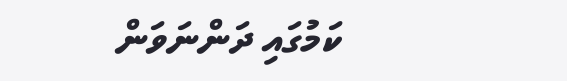ކަމުގައި ދަންނަވަން